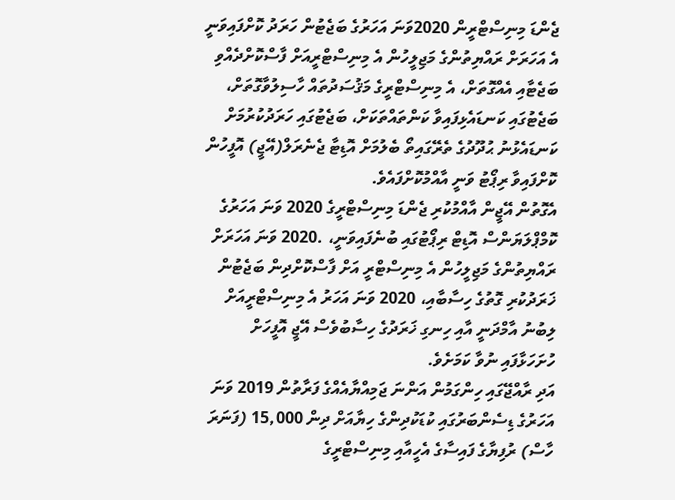ޖެންޑަ މިނިސްޓްރީން 2020ވަނަ އަހަރުގެ ބަޖެޓުން ހަރަދު ކޮށްފައިވަނީ އެ އަހަރަށް ރައްޔިތުންގެ މަޖިލީހުން އެ މިނިސްޓްރީއަށް ފާސްކޮށްދެއްވި ބަޖެޓާއި އެއްގޮތަށް، އެ މިނިސްޓްރީގެ މަޤުސަދުތައް ހާސިލުވާގޮތަށް، ބަޖެޓުގައި ކަނޑައެޅިފައިވާ ކަންތައްތަކަށް، ބަޖެޓުގައި ހަރަދުކުރުމަށް ކަނޑައެޅުނު ޙުދޫދުގެ ތެރޭގައިތޯ ބެލުމަށް އޮޑިޓާ ޖެނެރަލް(އޭޖީ) އޮފީހުން ކޮށްފައިވާ ރިޕޯޓު ވަނީ އާއްމުކޮށްފައެވެ.
އެގޮތުން އޭޖީން އާއްމުކުރި ޖެންޑަ މިނިސްޓްރީގެ 2020 ވަނަ އަހަރުގެ ކޮމްޕްލަޔަންސް އޮޑިޓް ރިޕޯޓުގައި ބުނެފައިވަނީ، .2020 ވަނަ އަހަރަށް ރައްޔިތުންގެ މަޖިލީހުން އެ މިނިސްޓްރީ އަށް ފާސްކޮށްދިން ބަޖެޓުން ޚަރަދުކުރި ގޮތުގެ ހިސާބާއި، 2020 ވަނަ އަހަރު އެ މިނިސްޓްރީއަށް ލިބުނު އާމްދަނީ އާއި ހިނގި ޚަރަދުގެ ހިސާބުވެސް އޭޖީ އޮފީހަށް ހުށަހަޅާފައި ނުވާ ކަމަށެވެ.
އަދި ރާއްޖޭގައި ހިންގަމުން އަންނަ ޖަމިއްޔާއެއްގެ ފަރާތުން 2019 ވަނަ އަހަރުގެ ޑިސެންބަރުގައި ކުޑަކުދިންގެ ހިޔާއަށް ދިން 15,000 (ފަނަރަ ހާސް) ރުފިޔާގެ ފައިސާގެ އެހީއާއި މިނިސްޓްރީގެ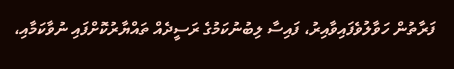ފަރާތުން ހަވާލުވެފައިވާއިރު، ފައިސާ ލިބުނުކަމުގެ ރަސީދެއް ތައްޔާރުކޮށްފައި ނުވާކަމާއި،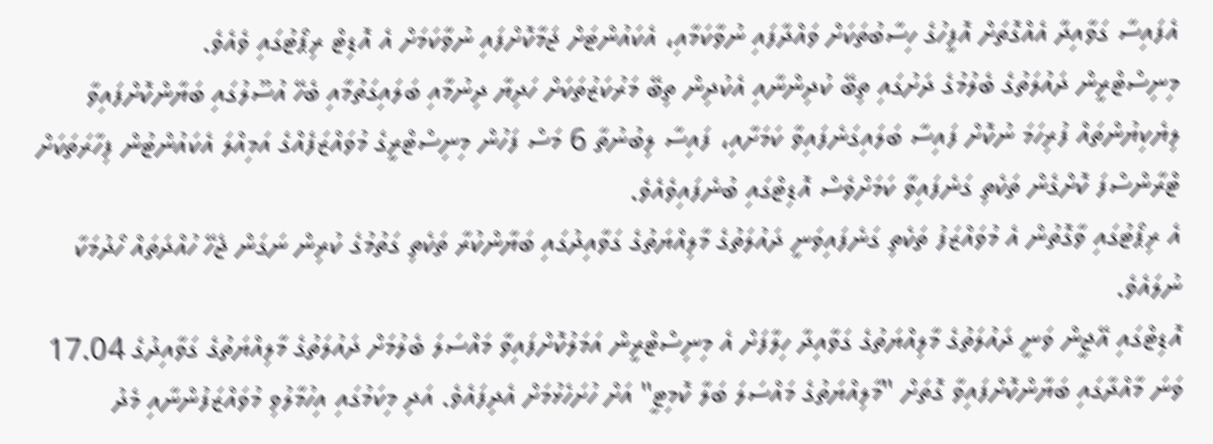އެފައިސާ ގަވާއިދާ އެއްގޮތަށް އޮފީހުގެ ހިސާބުތަކަށް ވައްދާފައި ނުވާކަމާއި، އެކައުންޓަށް ޖަމާކޮށްފައި ނުވާކަމަށް އެ އޮޑިޓް ރިޕޯޓުގައި ވެއެވެ.
މިނިސްޓްރީން ދައުލަތުގެ ބެލުމުގެ ދަށުގައި ތިބޭ ކުދިންނާއި އެކުދިން ތިބޭ މަރުކަޒުތަކަށް ހަދިޔާ ދިނުމާއި ބަލައިގަތުމާއި ބެހޭ އުސޫލުގައި ބަޔާންކޮށްފައިވާ ލިޔެކިޔުންތައް ފުރިހަމަ ނުކޮށް ފައިސާ ބަލައިގަނެފައިވާ ކަމަށާއި، ފައިސާ ލިބުނުތާ 6 މަސް ފަހުން މިނިސްޓްރީގެ މުވައްޒަފެއްގެ އަމިއްލަ އެކައުންޓުން ފިހާރަތަކަށް ޓްރާންސްފަ ކޮށްގެން ތަކެތި ގަނެފައިވާ ކަމަށްވެސް އޮޑިޓްގައި ބުނެފައިވެއެވެ.
އެ ރިޕޯޓުގައި ވާގޮތުން އެ މުވައްޒަފު ތަކެތި ގަނެފައިވަނީ ދައުލަތުގެ މާލިއްޔަތުގެ ގަވާއިދުގައި ބަޔާންކުރާ ތަކެތި ގަތުމުގެ ކުރިން ނަގަން ޖެހޭ ހުއްދަތައް ހޯދުމަކާ ނުލައެވެ.
އޮޑިޓްގައި އޭޖީން ވަނީ ދައުލަތުގެ މާލިއްޔަތުގެ ގަވާއިދާ ހިލާފަށް އެ މިނިސްޓްރީން އަމަލުކޮށްފައިވާ މައްސަލަ ބެލުމަށް ދައުލަތުގެ މާލިއްޔަތުގެ ގަވާއިދުގެ 17.04 ވަނަ މާއްދާގައި ބަޔާންކޮށްފައިވާ ގޮތަށް "މާލިއްޔަތުގެ މައްސަލަ ބަލާ ކޮމިޓީ" އަށް ހުށަހެޅުމަށް އެދިފައެވެ. އަދި މިކަމުގައި އިހުމާލުވި މުވައްޒަފުންނާއި މެދު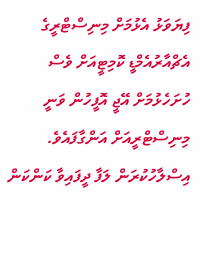ފިޔަވަޅު އެޅުމަށް މިނިސްޓްރީގެ އެޗްއާރުއެމްޑީ ކޮމިޓީއަށް ވެސް ހުށަހެޅުމަށް އޭޖީ އޮފީހުން ވަނީ މިނިސްޓްރީއަށް އަންގާފައެވެ.
އިސްލާހުކުރަން ލަފާ ދީފައިވާ ކަންކަން